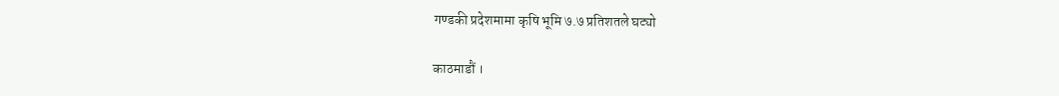गण्डकी प्रदेशमामा कृषि भूमि ७.७ प्रतिशतले घट्यो

काठमाडौं ।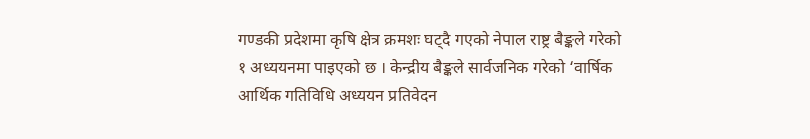गण्डकी प्रदेशमा कृषि क्षेत्र क्रमशः घट्दै गएको नेपाल राष्ट्र बैङ्कले गरेको १ अध्ययनमा पाइएको छ । केन्द्रीय बैङ्कले सार्वजनिक गरेको ‘वार्षिक आर्थिक गतिविधि अध्ययन प्रतिवेदन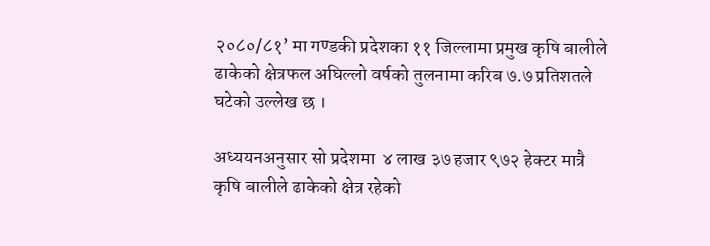२०८०/८१’ मा गण्डकी प्रदेशका ११ जिल्लामा प्रमुख कृषि बालीले ढाकेको क्षेत्रफल अघिल्लो वर्षको तुलनामा करिब ७.७ प्रतिशतले घटेको उल्लेख छ ।

अध्ययनअनुसार सो प्रदेशमा  ४ लाख ३७ हजार ९७२ हेक्टर मात्रै कृषि बालीले ढाकेको क्षेत्र रहेको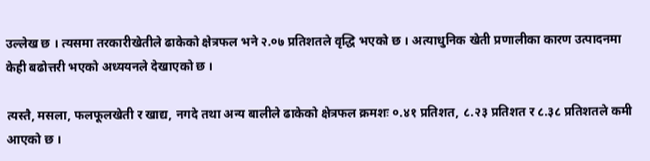उल्लेख छ । त्यसमा तरकारीखेतीले ढाकेको क्षेत्रफल भने २.०७ प्रतिशतले वृद्धि भएको छ । अत्याधुनिक खेती प्रणालीका कारण उत्पादनमा केही बढोत्तरी भएको अध्ययनले देखाएको छ ।

त्यस्तै, मसला, फलफूलखेती र खाद्य, नगदे तथा अन्य बालीले ढाकेको क्षेत्रफल क्रमशः ०.४१ प्रतिशत, ८.२३ प्रतिशत र ८.३८ प्रतिशतले कमी आएको छ ।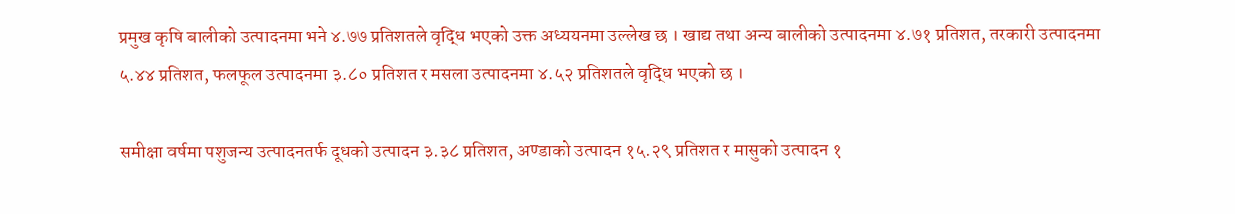प्रमुख कृषि बालीको उत्पादनमा भने ४.७७ प्रतिशतले वृद्धि भएको उक्त अध्ययनमा उल्लेख छ । खाद्य तथा अन्य बालीको उत्पादनमा ४.७१ प्रतिशत, तरकारी उत्पादनमा ५.४४ प्रतिशत, फलफूल उत्पादनमा ३.८० प्रतिशत र मसला उत्पादनमा ४.५२ प्रतिशतले वृद्धि भएको छ ।

समीक्षा वर्षमा पशुजन्य उत्पादनतर्फ दूधको उत्पादन ३.३८ प्रतिशत, अण्डाको उत्पादन १५.२९ प्रतिशत र मासुको उत्पादन १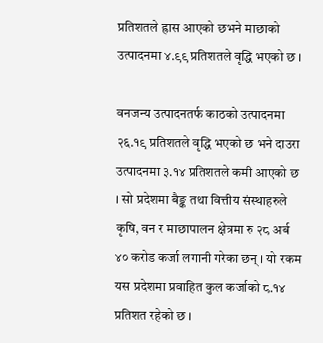प्रतिशतले ह्रास आएको छभने माछाको उत्पादनमा ४.९९ प्रतिशतले वृद्धि भएको छ ।

वनजन्य उत्पादनतर्फ काठको उत्पादनमा २६.१९ प्रतिशतले वृद्धि भएको छ भने दाउरा उत्पादनमा ३.१४ प्रतिशतले कमी आएको छ । सो प्रदेशमा बैङ्क तथा वित्तीय संस्थाहरुले कृषि, वन र माछापालन क्षेत्रमा रु २८ अर्ब ४० करोड कर्जा लगानी गरेका छन् । यो रकम यस प्रदेशमा प्रवाहित कुल कर्जाको ८.१४ प्रतिशत रहेको छ ।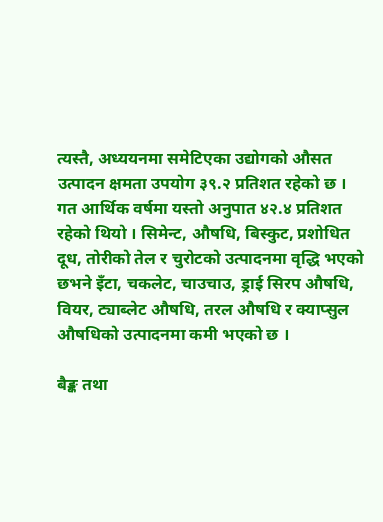त्यस्तै, अध्ययनमा समेटिएका उद्योगको औसत उत्पादन क्षमता उपयोग ३९.२ प्रतिशत रहेको छ । गत आर्थिक वर्षमा यस्तो अनुपात ४२.४ प्रतिशत रहेको थियो । सिमेन्ट, औषधि, बिस्कुट, प्रशोधित दूध, तोरीको तेल र चुरोटको उत्पादनमा वृद्धि भएको छभने इँटा, चकलेट, चाउचाउ, ड्राई सिरप औषधि, वियर, ट्याब्लेट औषधि, तरल औषधि र क्याप्सुल औषधिको उत्पादनमा कमी भएको छ ।

बैङ्क तथा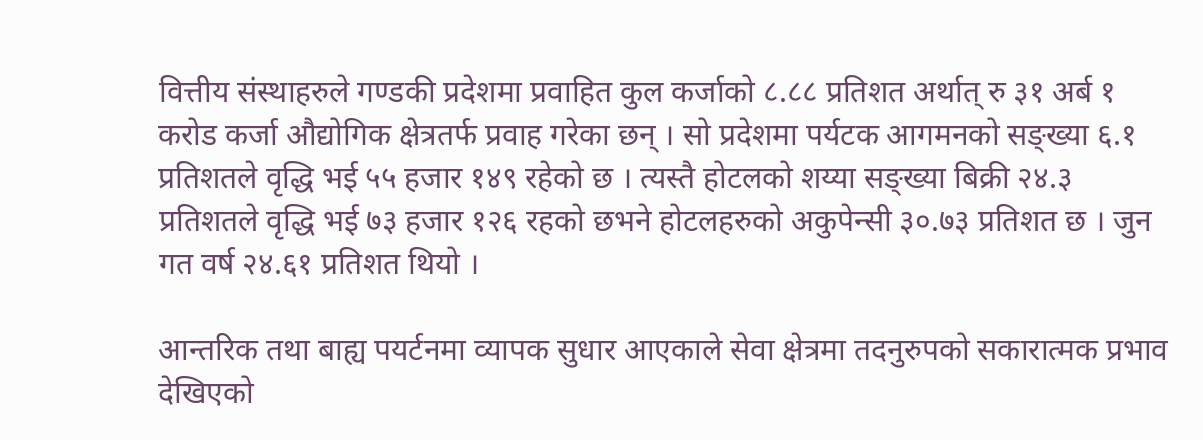वित्तीय संस्थाहरुले गण्डकी प्रदेशमा प्रवाहित कुल कर्जाको ८.८८ प्रतिशत अर्थात् रु ३१ अर्ब १ करोड कर्जा औद्योगिक क्षेत्रतर्फ प्रवाह गरेका छन् । सो प्रदेशमा पर्यटक आगमनको सङ्ख्या ६.१ प्रतिशतले वृद्धि भई ५५ हजार १४९ रहेको छ । त्यस्तै होटलको शय्या सङ्ख्या बिक्री २४.३ प्रतिशतले वृद्धि भई ७३ हजार १२६ रहको छभने होटलहरुको अकुपेन्सी ३०.७३ प्रतिशत छ । जुन गत वर्ष २४.६१ प्रतिशत थियो ।

आन्तरिक तथा बाह्य पयर्टनमा व्यापक सुधार आएकाले सेवा क्षेत्रमा तदनुरुपको सकारात्मक प्रभाव देखिएको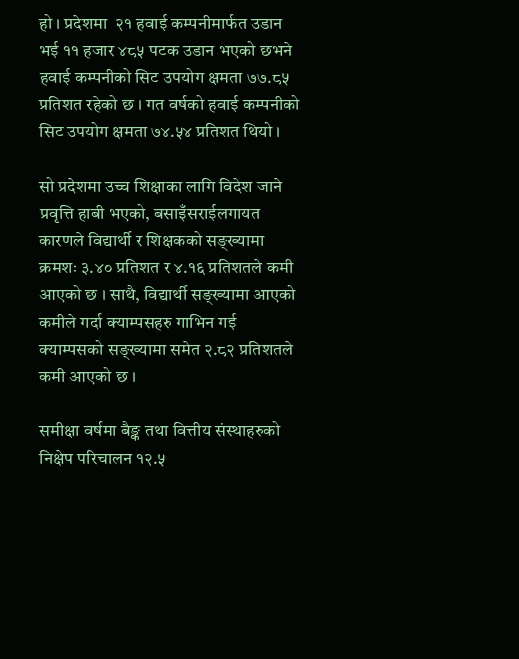हो । प्रदेशमा  २१ हवाई कम्पनीमार्फत उडान भई ११ हजार ४८५ पटक उडान भएको छभने हवाई कम्पनीको सिट उपयोग क्षमता ७७.८५ प्रतिशत रहेको छ । गत वर्षको हवाई कम्पनीको सिट उपयोग क्षमता ७४.५४ प्रतिशत थियो ।

सो प्रदेशमा उच्च शिक्षाका लागि विदेश जाने प्रवृत्ति हाबी भएको, बसाइँसराईलगायत कारणले विद्यार्थी र शिक्षकको सङ्ख्यामा क्रमशः ३.४० प्रतिशत र ४.१६ प्रतिशतले कमी आएको छ । साथै, विद्यार्थी सङ्ख्यामा आएको कमीले गर्दा क्याम्पसहरु गाभिन गई क्याम्पसको सङ्ख्यामा समेत २.८२ प्रतिशतले कमी आएको छ ।

समीक्षा वर्षमा बैङ्क तथा वित्तीय संस्थाहरुको निक्षेप परिचालन १२.५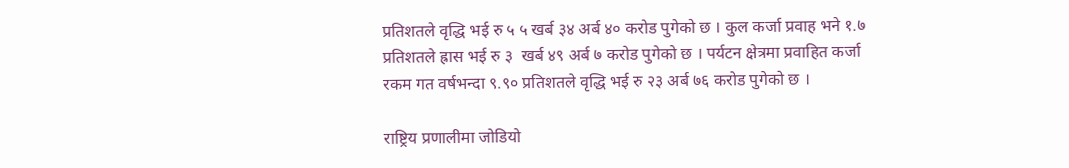प्रतिशतले वृद्धि भई रु ५ ५ खर्ब ३४ अर्ब ४० करोड पुगेको छ । कुल कर्जा प्रवाह भने १.७  प्रतिशतले ह्रास भई रु ३  खर्ब ४९ अर्ब ७ करोड पुगेको छ । पर्यटन क्षेत्रमा प्रवाहित कर्जा रकम गत वर्षभन्दा ९.९० प्रतिशतले वृद्धि भई रु २३ अर्ब ७६ करोड पुगेको छ ।

राष्ट्रिय प्रणालीमा जोडियो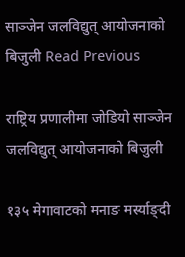साञ्जेन जलविद्युत् आयोजनाको बिजुली Read Previous

राष्ट्रिय प्रणालीमा जोडियो साञ्जेन जलविद्युत् आयोजनाको बिजुली

१३५ मेगावाटको मनाङ मर्स्याङ्दी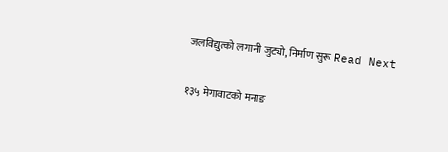जलविद्युत्को लगानी जुट्यो, निर्माण सुरू Read Next

१३५ मेगावाटको मनाङ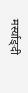मर्स्याङ्दी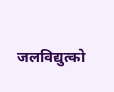जलविद्युत्को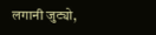लगानी जुट्यो,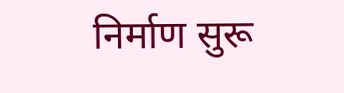निर्माण सुरू